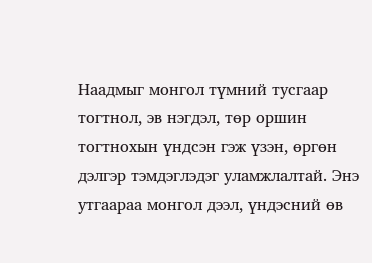Наадмыг монгол түмний тусгаар тогтнол, эв нэгдэл, төр оршин тогтнохын үндсэн гэж үзэн, өргөн дэлгэр тэмдэглэдэг уламжлалтай. Энэ утгаараа монгол дээл, үндэсний өв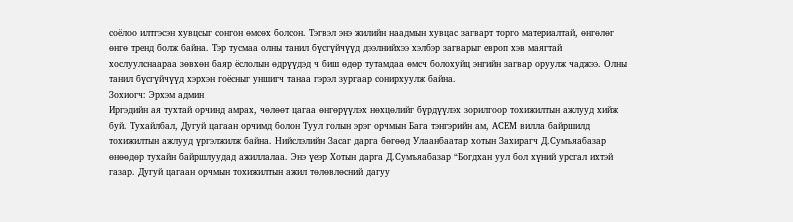соёлоо илтгэсэн хувцсыг сонгон өмсөх болсон. Тэгвэл энэ жилийн наадмын хувцас загварт торго материалтай, өнгөлөг өнгө тренд болж байна. Тэр тусмаа олны танил бүсгүйчүүд дээлнийхээ хэлбэр загварыг европ хэв маягтай хослуулснаараа зөвхөн баяр ёслолын өдрүүдэд ч биш өдөр тутамдаа өмсч болохуйц энгийн загвар оруулж чаджээ. Олны танил бүсгүйчүүд хэрхэн гоёсныг уншигч танаа гэрэл зургаар сонирхуулж байна.
Зохиогч: Эрхэм админ
Иргэдийн ая тухтай орчинд амрах, чөлөөт цагаа өнгөрүүлэх нөхцөлийг бүрдүүлэх зорилгоор тохижилтын ажлууд хийж буй. Тухайлбал, Дугуй цагаан орчимд болон Туул голын эрэг орчмын Бага тэнгэрийн ам, АСЕМ вилла байршилд тохижилтын ажлууд үргэлжилж байна. Нийслэлийн Засаг дарга бөгөөд Улаанбаатар хотын Захирагч Д.Сумъяабазар өнөөдөр тухайн байршлуудад ажиллалаа. Энэ үеэр Хотын дарга Д.Сумъяабазар “Богдхан уул бол хүний урсгал ихтэй газар. Дугуй цагаан орчмын тохижилтын ажил төлөвлөсний дагуу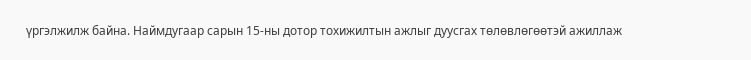үргэлжилж байна. Наймдугаар сарын 15-ны дотор тохижилтын ажлыг дуусгах төлөвлөгөөтэй ажиллаж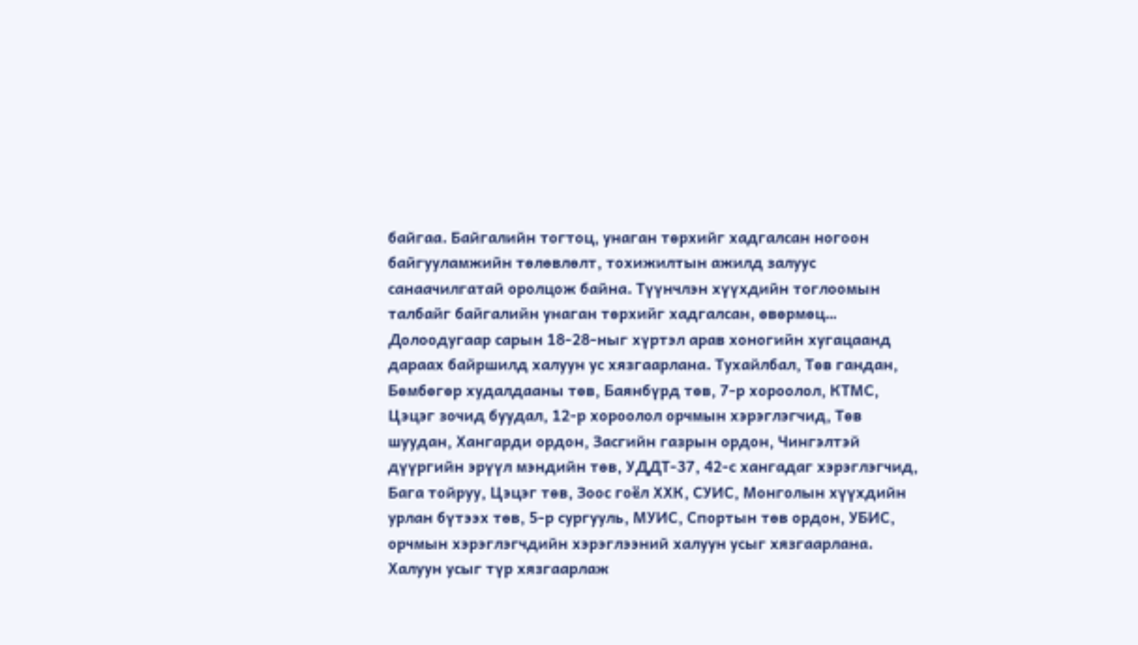байгаа. Байгалийн тогтоц, унаган төрхийг хадгалсан ногоон байгууламжийн төлөвлөлт, тохижилтын ажилд залуус санаачилгатай оролцож байна. Түүнчлэн хүүхдийн тоглоомын талбайг байгалийн унаган төрхийг хадгалсан, өвөрмөц…
Долоодугаар сарын 18-28-ныг хүртэл арав хоногийн хугацаанд дараах байршилд халуун ус хязгаарлана. Тухайлбал, Төв гандан, Бөмбөгөр худалдааны төв, Баянбүрд төв, 7-р хороолол, КТМС, Цэцэг зочид буудал, 12-р хороолол орчмын хэрэглэгчид, Төв шуудан, Хангарди ордон, Засгийн газрын ордон, Чингэлтэй дүүргийн эрүүл мэндийн төв, УДДТ-37, 42-с хангадаг хэрэглэгчид, Бага тойруу, Цэцэг төв, Зоос гоёл ХХК, СУИС, Монголын хүүхдийн урлан бүтээх төв, 5-р сургууль, МУИС, Спортын төв ордон, УБИС, орчмын хэрэглэгчдийн хэрэглээний халуун усыг хязгаарлана. Халуун усыг түр хязгаарлаж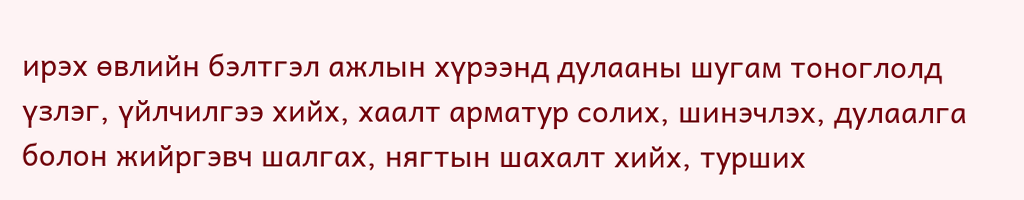ирэх өвлийн бэлтгэл ажлын хүрээнд дулааны шугам тоноглолд үзлэг, үйлчилгээ хийх, хаалт арматур солих, шинэчлэх, дулаалга болон жийргэвч шалгах, нягтын шахалт хийх, турших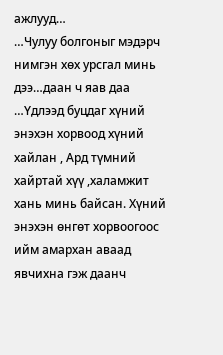ажлууд…
…Чулуу болгоныг мэдэрч нимгэн хөх урсгал минь дээ…даан ч яав даа …Үдлээд буцдаг хүний энэхэн хорвоод хүний хайлан , Ард түмний хайртай хүү ,халамжит хань минь байсан. Хүний энэхэн өнгөт хорвоогоос ийм амархан аваад явчихна гэж даанч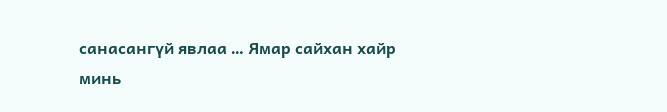санасангүй явлаа … Ямар сайхан хайр минь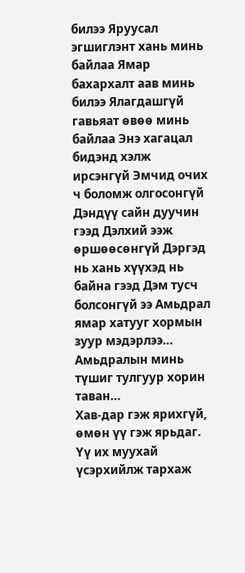билээ Яруусал эгшиглэнт хань минь байлаа Ямар бахархалт аав минь билээ Ялагдашгүй гавьяат өвөө минь байлаа Энэ хагацал бидэнд хэлж ирсэнгүй Эмчид очих ч боломж олгосонгүй Дэндүү сайн дуучин гээд Дэлхий ээж өршөөсөнгүй Дэргэд нь хань хүүхэд нь байна гээд Дэм тусч болсонгүй ээ Амьдрал ямар хатууг хормын зуур мэдэрлээ… Амьдралын минь түшиг тулгуур хорин таван…
Хав-дар гэж ярихгүй, өмөн үү гэж ярьдаг. Үү их муухай үсэрхийлж тархаж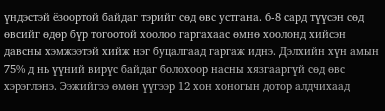үндэстэй ёзоортой байдаг тэрийг сөд өвс устгана. 6-8 сард түүсэн сөд өвсийг өдөр бүр тогоотой хоолоо гаргахаас өмнө хоолонд хийсэн давсны хэмжээтэй хийж нэг буцалгаад гаргаж иднэ. Дэлхийн хүн амын 75% д нь үүний вирүс байдаг болохоор насны хязгааргүй сөд өвс хэрэглэнэ. Ээжийгээ өмөн үүгээр 12 хон хоногын дотор алдчихаад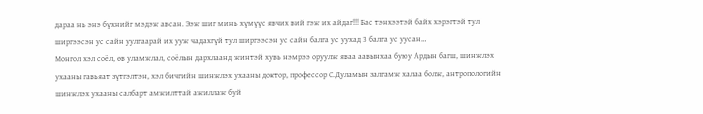дараа нь энэ бүхнийг мэдэж авсан. Ээж шиг минь хүмүүс явчих вий гэж их айдаг!!! Бас тэнхээтэй байх хэрэгтэй тул ширгээсэн ус сайн уулгаарай их ууж чадахгүй тул ширгээсэн ус сайн балга ус уухад 3 балга ус уусан…
Монгол хэл соёл, өв уламжлал, соёлын дархлаанд жинтэй хувь нэмрээ оруулж яваа аавынхаа буюу Ардын багш, шинжлэх ухааны гавьяат зүтгэлтэн, хэл бичгийн шинжлэх ухааны доктор, профессор С.Дуламын залгамж халаа болж, антропологийн шинжлэх ухааны салбарт амжилттай ажиллаж буй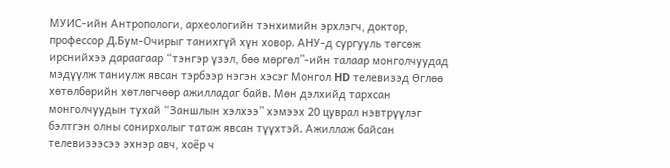МУИС-ийн Антропологи, археологийн тэнхимийн эрхлэгч, доктор, профессор Д.Бум-Очирыг танихгүй хүн ховор. АНУ-д сургууль төгсөж ирснийхээ дараагаар “тэнгэр үзэл, бөө мөргөл”-ийн талаар монголчуудад мэдүүлж таниулж явсан тэрбээр нэгэн хэсэг Монгол HD телевизэд Өглөө хөтөлбөрийн хөтлөгчөөр ажилладаг байв. Мөн дэлхийд тархсан монголчуудын тухай “Заншлын хэлхээ” хэмээх 20 цуврал нэвтрүүлэг бэлтгэн олны сонирхолыг татаж явсан түүхтэй. Ажиллаж байсан телевизээсээ эхнэр авч, хоёр ч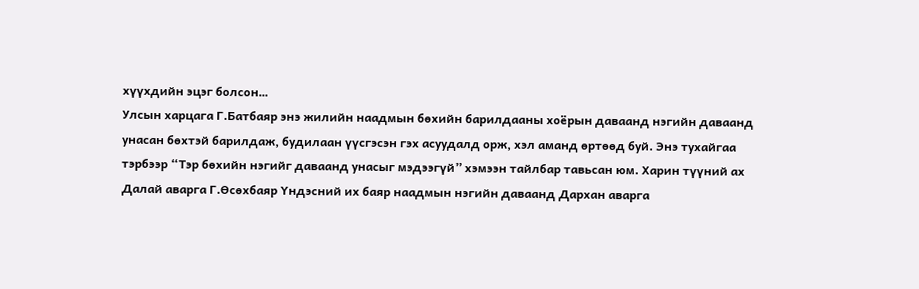хүүхдийн эцэг болсон…
Улсын харцага Г.Батбаяр энэ жилийн наадмын бөхийн барилдааны хоёрын даваанд нэгийн даваанд унасан бөхтэй барилдаж, будилаан үүсгэсэн гэх асуудалд орж, хэл аманд өртөөд буй. Энэ тухайгаа тэрбээр “Тэр бөхийн нэгийг даваанд унасыг мэдээгүй” хэмээн тайлбар тавьсан юм. Харин түүний ах Далай аварга Г.Өсөхбаяр Үндэсний их баяр наадмын нэгийн даваанд Дархан аварга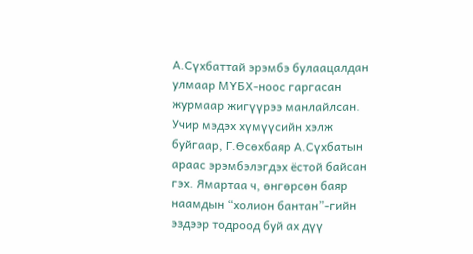А.Сүхбаттай эрэмбэ булаацалдан улмаар МҮБХ-ноос гаргасан журмаар жигүүрээ манлайлсан. Учир мэдэх хүмүүсийн хэлж буйгаар, Г.Өсөхбаяр А.Сүхбатын араас эрэмбэлэгдэх ёстой байсан гэх. Ямартаа ч, өнгөрсөн баяр наамдын “холион бантан”-гийн эздээр тодроод буй ах дүү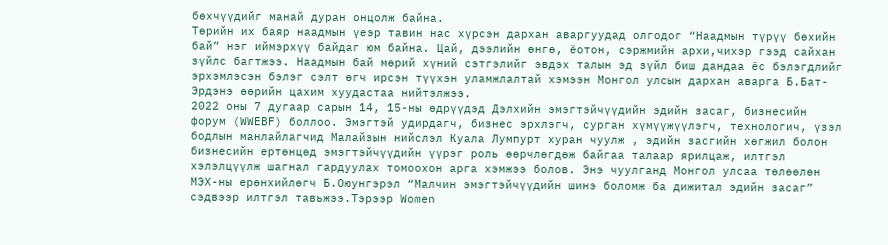бөхчүүдийг манай дуран онцолж байна.
Төрийн их баяр наадмын үеэр тавин нас хүрсэн дархан аваргуудад олгодог “Наадмын түрүү бөхийн бай” нэг иймэрхүү байдаг юм байна. Цай, дээлийн өнгө, ёотон, сэржмийн архи,чихэр гээд сайхан зүйлс багтжээ. Наадмын бай мөрий хүний сэтгэлийг эвдэх талын эд зүйл биш дандаа ёс бэлэгдлийг эрхэмлэсэн бэлэг сэлт өгч ирсэн түүхэн уламжлалтай хэмээн Монгол улсын дархан аварга Б.Бат-Эрдэнэ өөрийн цахим хуудастаа нийтэлжээ.
2022 оны 7 дугаар сарын 14, 15-ны өдрүүдэд Дэлхийн эмэгтэйчүүдийн эдийн засаг, бизнесийн форум (WWEBF) боллоо. Эмэгтэй удирдагч, бизнес эрхлэгч, сурган хүмүүжүүлэгч, технологич, үзэл бодлын манлайлагчид Малайзын нийслэл Куала Лумпурт хуран чуулж , эдийн засгийн хөгжил болон бизнесийн ертөнцөд эмэгтэйчүүдийн үүрэг роль өөрчлөгдөж байгаа талаар ярилцаж, илтгэл хэлэлцүүлж шагнал гардуулах томоохон арга хэмжээ болов. Энэ чуулганд Монгол улсаа төлөөлөн МЭХ-ны ерөнхийлөгч Б.Оюунгэрэл “Малчин эмэгтэйчүүдийн шинэ боломж ба дижитал эдийн засаг” сэдвээр илтгэл тавьжээ.Тэрээр Women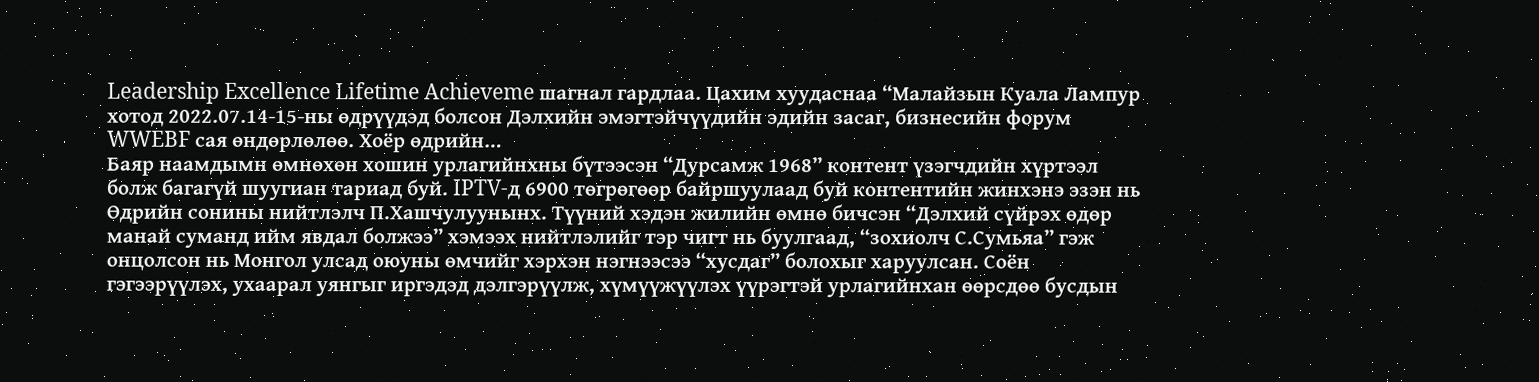Leadership Excellence Lifetime Achieveme шагнал гардлаа. Цахим хуудаснаа “Малайзын Куала Лампур хотод 2022.07.14-15-ны өдрүүдэд болсон Дэлхийн эмэгтэйчүүдийн эдийн засаг, бизнесийн форум WWEBF сая өндөрлөлөө. Хоёр өдрийн…
Баяр наамдымн өмнөхөн хошин урлагийнхны бүтээсэн “Дурсамж 1968” контент үзэгчдийн хүртээл болж багагүй шуугиан тариад буй. IPTV-д 6900 төгрөгөөр байршуулаад буй контентийн жинхэнэ эзэн нь Өдрийн сонины нийтлэлч П.Хашчулуунынх. Түүний хэдэн жилийн өмнө бичсэн “Дэлхий сүйрэх өдөр манай суманд ийм явдал болжээ” хэмээх нийтлэлийг тэр чигт нь буулгаад, “зохиолч С.Сумьяа” гэж онцолсон нь Монгол улсад оюуны өмчийг хэрхэн нэгнээсээ “хусдаг” болохыг харуулсан. Соён гэгээрүүлэх, ухаарал уянгыг иргэдэд дэлгэрүүлж, хүмүүжүүлэх үүрэгтэй урлагийнхан өөрсдөө бусдын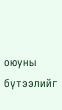оюуны бүтээлийг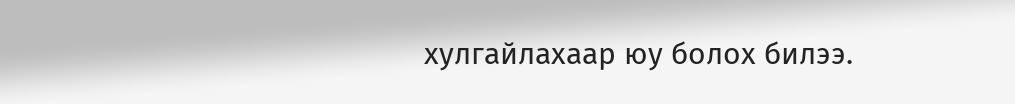хулгайлахаар юу болох билээ.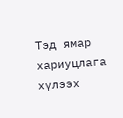Тэд ямар хариуцлага хүлээх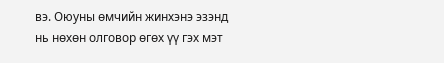вэ. Оюуны өмчийн жинхэнэ эзэнд нь нөхөн олговор өгөх үү гэх мэт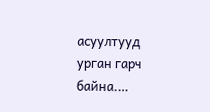асуултууд урган гарч байна.…